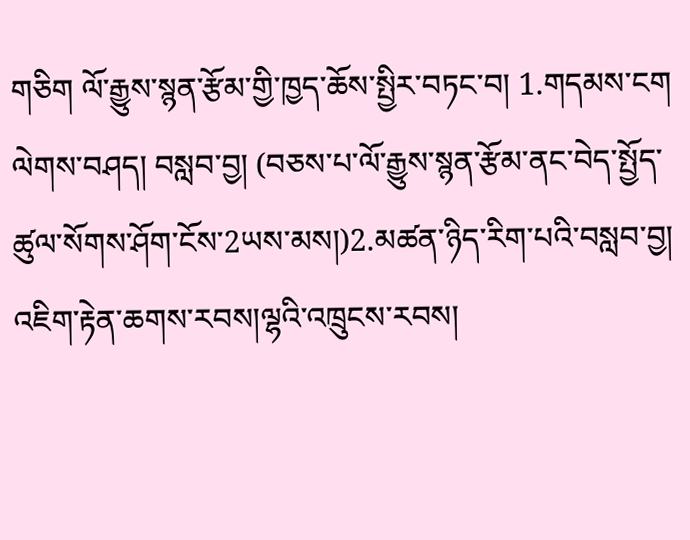གཅིག ལོ་རྒྱུས་སྙན་རྩོམ་གྱི་ཁྱད་ཆོས་སྤྱིར་བཏང་བ། 1.གདམས་ངག ལེགས་བཤད། བསླབ་བྱ། (བཅས་པ་ལོ་རྒྱུས་སྙན་རྩོམ་ནང་བེད་སྤྱོད་ཚུལ་སོགས་ཤོག་ངོས་2ཡས་མས།)2.མཚན་ཉིད་རིག་པའི་བསླབ་བྱ། འཇིག་རྟེན་ཆགས་རབས།ལྷའི་འཁྲུངས་རབས།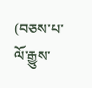(བཅས་པ་ལོ་རྒྱུས་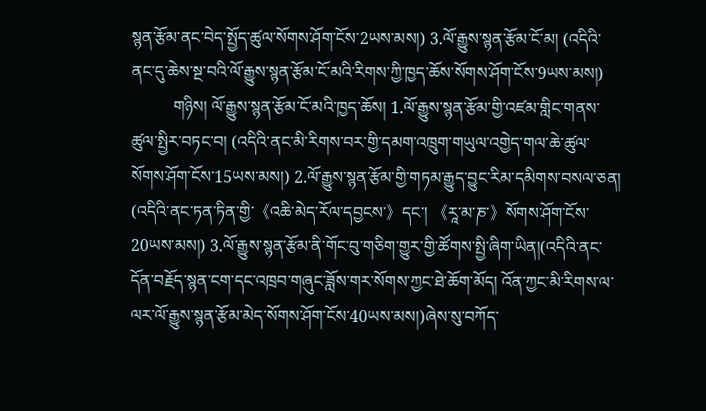སྙན་རྩོམ་ནང་བེད་སྤྱོད་ཚུལ་སོགས་ཤོག་ངོས་2ཡས་མས།) 3.ལོ་རྒྱུས་སྙན་རྩོམ་ངོ་མ། (འདིའི་ནང་དུ་ཆེས་སྔ་བའི་ལོ་རྒྱུས་སྙན་རྩོམ་ངོ་མའི་རིགས་ཀྱི་ཁྱད་ཆོས་སོགས་ཤོག་ངོས་9ཡས་མས།)
          གཉིས། ལོ་རྒྱུས་སྙན་རྩོམ་ངོ་མའི་ཁྱད་ཆོས། 1.ལོ་རྒྱུས་སྙན་རྩོམ་གྱི་འཛམ་གླིང་གནས་ཚུལ་སྤྱིར་བཏང་བ། (འདིའི་ནང་མི་རིགས་བར་གྱི་དམག་འཁྲུག་གཡུལ་འགྱེད་གལ་ཆེ་ཚུལ་སོགས་ཤོག་ངོས་15ཡས་མས།) 2.ལོ་རྒྱུས་སྙན་རྩོམ་གྱི་གཏམ་རྒྱུད་བྱུང་རིམ་དམིགས་བསལ་ཅན། (འདིའི་ནང་ཏན་ཏིན་གྱི་《འཆི་མེད་རོལ་དབྱངས་》དང་། 《རཱ་མ་ཎ་》སོགས་ཤོག་ངོས་20ཡས་མས།) 3.ལོ་རྒྱུས་སྙན་རྩོམ་ནི་གོང་བུ་གཅིག་གྱུར་གྱི་ཚོགས་སྤྱི་ཞིག་ཡིན།(འདིའི་ནང་དོན་བརྗོད་སྙན་ངག་དང་འཁྲབ་གཞུང་ཟློས་གར་སོགས་ཀྱང་ཐེ་ཆོག་མོད། འོན་ཀྱང་མི་རིགས་ལ་ལར་ལོ་རྒྱུས་སྙན་རྩོམ་མེད་སོགས་ཤོག་ངོས་40ཡས་མས།)ཞེས་སུ་བཀོད་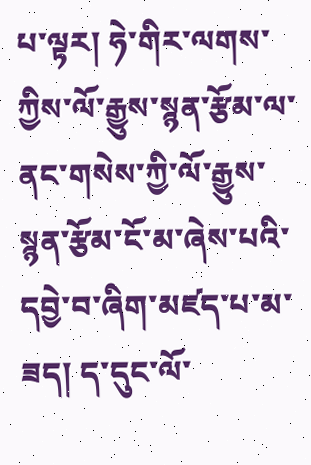པ་ལྟར། ཧེ་གིར་ལགས་ཀྱིས་ལོ་རྒྱུས་སྙན་རྩོམ་ལ་ནང་གསེས་ཀྱི་ལོ་རྒྱུས་སྙན་རྩོམ་ངོ་མ་ཞེས་པའི་དབྱེ་བ་ཞིག་མཛད་པ་མ་ཟད། ད་དུང་ལོ་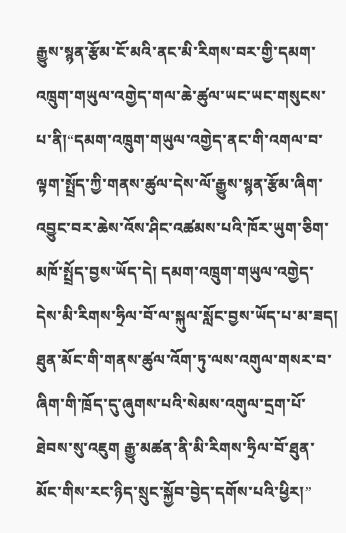རྒྱུས་སྙན་རྩོམ་ངོ་མའི་ནང་མི་རིགས་བར་གྱི་དམག་འཁྲུག་གཡུལ་འགྱེད་གལ་ཆེ་ཚུལ་ཡང་ཡང་གསུངས་པ་ནི།“དམག་འཁྲུག་གཡུལ་འགྱེད་ནང་གི་འགལ་བ་ལྟག་སྤྲོད་ཀྱི་གནས་ཚུལ་དེས་ལོ་རྒྱུས་སྙན་རྩོམ་ཞིག་འབྱུང་བར་ཆེས་འོས་ཤིང་འཚམས་པའི་ཁོར་ཡུག་ཅིག་མཁོ་སྤྲོད་བྱས་ཡོད་དེ། དམག་འཁྲུག་གཡུལ་འགྱེད་དེས་མི་རིགས་ཧྲིལ་བོ་ལ་སྐུལ་སློང་བྱས་ཡོད་པ་མ་ཟད། ཐུན་མོང་གི་གནས་ཚུལ་འོག་ཏུ་ལས་འགུལ་གསར་བ་ཞིག་གི་ཁྲོད་དུ་ཞུགས་པའི་སེམས་འགུལ་དྲག་པོ་ཐེབས་སུ་འཇུག རྒྱུ་མཚན་ནི་མི་རིགས་ཧྲིལ་བོ་ཐུན་མོང་གིས་རང་ཉིད་སྲུང་སྐྱོབ་བྱེད་དགོས་པའི་ཕྱིར།”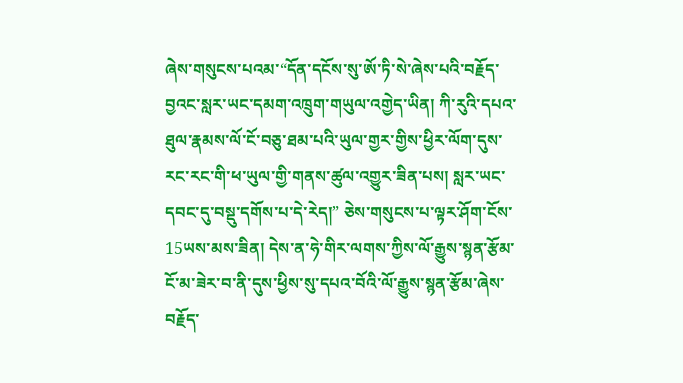ཞེས་གསུངས་པའམ་“དོན་དངོས་སུ་ཨོ་ཏི་སེ་ཞེས་པའི་བརྗོད་བྱའང་སླར་ཡང་དམག་འཁྲུག་གཡུལ་འགྱེད་ཡིན། ཀི་རུའི་དཔའ་ཐུལ་རྣམས་ལོ་ངོ་བཅུ་ཐམ་པའི་ཡུལ་གྱར་གྱིས་ཕྱིར་ལོག་དུས་རང་རང་གི་ཕ་ཡུལ་གྱི་གནས་ཚུལ་འགྱུར་ཟིན་པས། སླར་ཡང་དབང་དུ་བསྡུ་དགོས་པ་དེ་རེད།” ཅེས་གསུངས་པ་ལྟར་ཤོག་ངོས་15ཡས་མས་ཟིན། དེས་ན་ཧེ་གིར་ལགས་ཀྱིས་ལོ་རྒྱུས་སྙན་རྩོམ་ངོ་མ་ཟེར་བ་ནི་དུས་ཕྱིས་སུ་དཔའ་བོའི་ལོ་རྒྱུས་སྙན་རྩོམ་ཞེས་བརྗོད་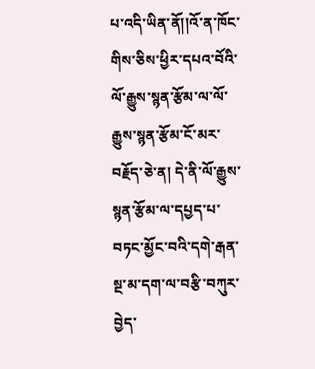པ་འདི་ཡིན་ནོ།།འོ་ན་ཁོང་གིས་ཅིས་ཕྱིར་དཔའ་བོའི་ལོ་རྒྱུས་སྙན་རྩོམ་ལ་ལོ་རྒྱུས་སྙན་རྩོམ་ངོ་མར་བརྗོད་ཅེ་ན། དེ་ནི་ལོ་རྒྱུས་སྙན་རྩོམ་ལ་དཔྱད་པ་བཏང་མྱོང་བའི་དགེ་རྒན་སྔ་མ་དག་ལ་བརྩི་བཀུར་བྱེད་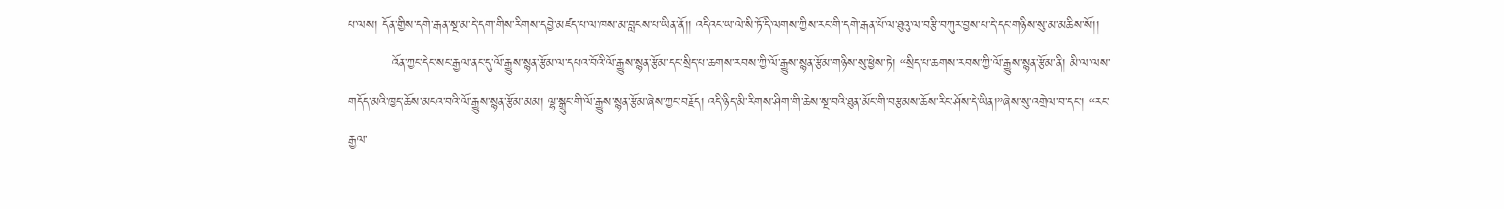པ་ལས། དོན་གྱིས་དགེ་རྒན་སྔ་མ་དེ་དག་གིས་རིགས་དབྱེ་མཛད་པ་ལ་ཁས་མ་བླངས་པ་ཡིན་ནོ།། འདིའང་ཡ་ལེ་སི་ཏོ་དི་ལགས་ཀྱིས་རང་གི་དགེ་རྒན་པོ་ལ་ཐུའུ་ལ་བརྩི་བཀུར་བྱས་པ་དེ་དང་གཉིས་སུ་མ་མཆིས་སོ།།
          འོན་ཀྱང་དེང་སང་རྒྱལ་ནང་དུ་ལོ་རྒྱུས་སྙན་རྩོམ་ལ་དཔའ་བོའི་ལོ་རྒྱུས་སྙན་རྩོམ་དང་སྲིད་པ་ཆགས་རབས་ཀྱི་ལོ་རྒྱུས་སྙན་རྩོམ་གཉིས་སུ་ཕྱེས་ཏེ། “སྲིད་པ་ཆགས་རབས་ཀྱི་ལོ་རྒྱུས་སྙན་རྩོམ་ནི། མི་ལ་ལས་གདོད་མའི་ཁྱད་ཆོས་མངའ་བའི་ལོ་རྒྱུས་སྙན་རྩོམ་མམ། ལྷ་སྒྲུང་གི་ལོ་རྒྱུས་སྙན་རྩོམ་ཞེས་ཀྱང་བརྗོད། འདི་ཉིད་མི་རིགས་ཤིག་གི་ཆེས་སྔ་བའི་ཐུན་མོང་གི་བརྩམས་ཆོས་རིང་ཤོས་དེ་ཡིན།”ཞེས་སུ་འགྲེལ་བ་དང་། “རང་རྒྱལ་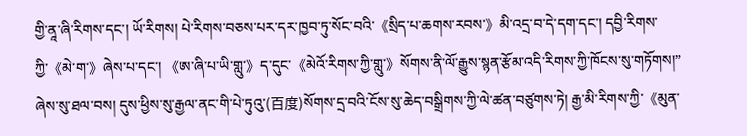གྱི་ནཱ་ཞི་རིགས་དང་། ཡོ་རིགས། པེ་རིགས་བཅས་པར་དར་ཁྱབ་ཏུ་སོང་བའི་《སྲིད་པ་ཆགས་རབས་》མི་འདྲ་བ་དེ་དག་དང་། དབྱི་རིགས་ཀྱི་《མེ་ག་》ཞེས་པ་དང་། 《ཨ་ཞི་པ་ཡི་གླུ་》ད་དུང་《མེའོ་རིགས་ཀྱི་གླུ་》སོགས་ནི་ལོ་རྒྱུས་སྙན་རྩོམ་འདི་རིགས་ཀྱི་ཁོངས་སུ་གཏོགས།” ཞེས་སུ་ཐལ་བས། དུས་ཕྱིས་སུ་རྒྱལ་ནང་གི་པེ་ཏུའུ་(百度)སོགས་དྲ་བའི་ངོས་སུ་ཆེད་བསྒྲིགས་ཀྱི་ལེ་ཚན་བཙུགས་ཏེ། རྒྱ་མི་རིགས་ཀྱི་《མུན་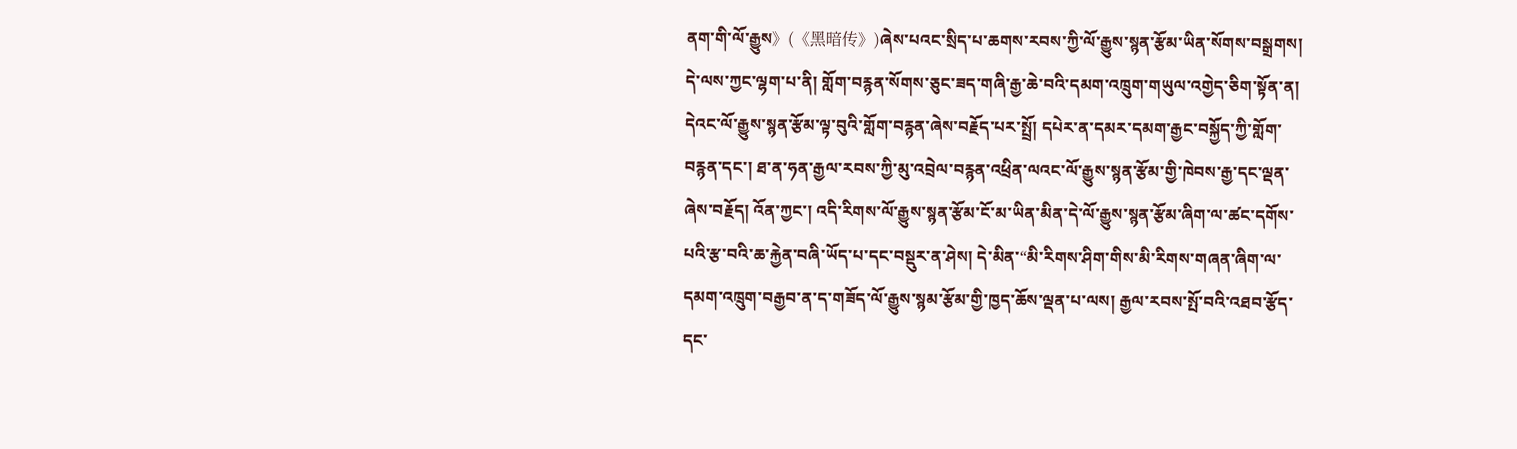ནག་གི་ལོ་རྒྱུས》(《黑暗传》)ཞེས་པའང་སྲིད་པ་ཆགས་རབས་ཀྱི་ལོ་རྒྱུས་སྙན་རྩོམ་ཡིན་སོགས་བསྒྲགས། དེ་ལས་ཀྱང་ལྷག་པ་ནི། གློག་བརྙན་སོགས་ཅུང་ཟད་གཞི་རྒྱ་ཆེ་བའི་དམག་འཁྲུག་གཡུལ་འགྱེད་ཅིག་སྟོན་ན། དེའང་ལོ་རྒྱུས་སྙན་རྩོམ་ལྟ་བུའི་གློག་བརྙན་ཞེས་བརྗོད་པར་སྤྲོ། དཔེར་ན་དམར་དམག་རྒྱང་བསྐྱོད་ཀྱི་གློག་བརྙན་དང་། ཐ་ན་ཧན་རྒྱལ་རབས་ཀྱི་མུ་འབྲེལ་བརྙན་འཕྲིན་ལའང་ལོ་རྒྱུས་སྙན་རྩོམ་གྱི་ཁེབས་རྒྱ་དང་ལྡན་ཞེས་བརྗོད། འོན་ཀྱང་། འདི་རིགས་ལོ་རྒྱུས་སྙན་རྩོམ་ངོ་མ་ཡིན་མིན་དེ་ལོ་རྒྱུས་སྙན་རྩོམ་ཞིག་ལ་ཚང་དགོས་པའི་རྩ་བའི་ཆ་རྐྱེན་བཞི་ཡོད་པ་དང་བསྡུར་ན་ཤེས། དེ་མིན་“མི་རིགས་ཤིག་གིས་མི་རིགས་གཞན་ཞིག་ལ་དམག་འཁྲུག་བརྒྱབ་ན་ད་གཟོད་ལོ་རྒྱུས་སྙམ་རྩོམ་གྱི་ཁྱད་ཆོས་ལྡན་པ་ལས། རྒྱལ་རབས་སྤོ་བའི་འཐབ་རྩོད་དང་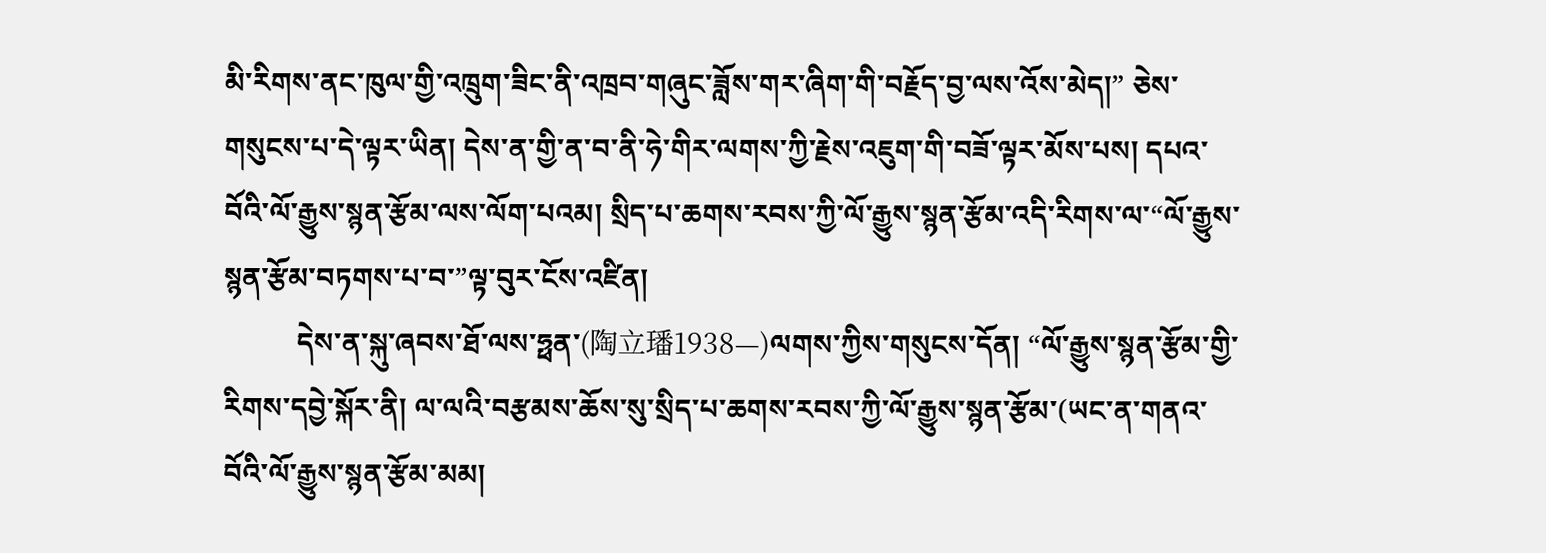མི་རིགས་ནང་ཁུལ་གྱི་འཁྲུག་ཟིང་ནི་འཁྲབ་གཞུང་ཟློས་གར་ཞིག་གི་བརྗོད་བྱ་ལས་འོས་མེད།” ཅེས་གསུངས་པ་དེ་ལྟར་ཡིན། དེས་ན་གྱི་ན་བ་ནི་ཧེ་གིར་ལགས་ཀྱི་རྗེས་འཇུག་གི་བཟོ་ལྟར་མོས་པས། དཔའ་བོའི་ལོ་རྒྱུས་སྙན་རྩོམ་ལས་ལོག་པའམ། སྲིད་པ་ཆགས་རབས་ཀྱི་ལོ་རྒྱུས་སྙན་རྩོམ་འདི་རིགས་ལ་“ལོ་རྒྱུས་སྙན་རྩོམ་བཏགས་པ་བ་”ལྟ་བུར་ངོས་འཛིན།
          དེས་ན་སྐུ་ཞབས་ཐོ་ལས་ཧྥན་(陶立璠1938—)ལགས་ཀྱིས་གསུངས་དོན། “ལོ་རྒྱུས་སྙན་རྩོམ་གྱི་རིགས་དབྱེ་སྐོར་ནི། ལ་ལའི་བརྩམས་ཆོས་སུ་སྲིད་པ་ཆགས་རབས་ཀྱི་ལོ་རྒྱུས་སྙན་རྩོམ་(ཡང་ན་གནའ་བོའི་ལོ་རྒྱུས་སྙན་རྩོམ་མམ།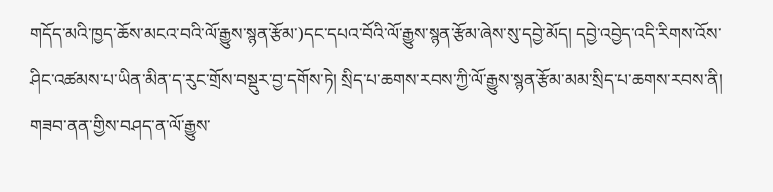གདོད་མའི་ཁྱད་ཆོས་མངའ་བའི་ལོ་རྒྱུས་སྙན་རྩོམ་)དང་དཔའ་བོའི་ལོ་རྒྱུས་སྙན་རྩོམ་ཞེས་སུ་དབྱེ་མོད། དབྱེ་འབྱེད་འདི་རིགས་འོས་ཤིང་འཚམས་པ་ཡིན་མིན་ད་རུང་གྲོས་བསྡུར་བྱ་དགོས་ཏེ། སྲིད་པ་ཆགས་རབས་ཀྱི་ལོ་རྒྱུས་སྙན་རྩོམ་མམ་སྲིད་པ་ཆགས་རབས་ནི། གཟབ་ནན་གྱིས་བཤད་ན་ལོ་རྒྱུས་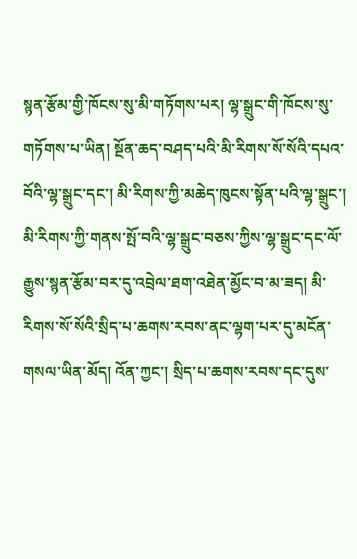སྙན་རྩོམ་གྱི་ཁོངས་སུ་མི་གཏོགས་པར། ལྷ་སྒྲུང་གི་ཁོངས་སུ་གཏོགས་པ་ཡིན། སྔོན་ཆད་བཤད་པའི་མི་རིགས་སོ་སོའི་དཔའ་བོའི་ལྷ་སྒྲུང་དང་། མི་རིགས་ཀྱི་མཆེད་ཁུངས་སྟོན་པའི་ལྷ་སྒྲུང་། མི་རིགས་ཀྱི་གནས་སྤོ་བའི་ལྷ་སྒྲུང་བཅས་ཀྱིས་ལྷ་སྒྲུང་དང་ལོ་རྒྱུས་སྙན་རྩོམ་བར་དུ་འབྲེལ་ཐག་འཐེན་མྱོང་བ་མ་ཟད། མི་རིགས་སོ་སོའི་སྲིད་པ་ཆགས་རབས་ནང་ལྷག་པར་དུ་མངོན་གསལ་ཡིན་མོད། འོན་ཀྱང་། སྲིད་པ་ཆགས་རབས་དང་དུས་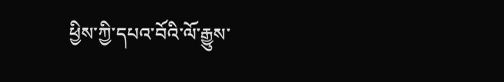ཕྱིས་ཀྱི་དཔའ་བོའི་ལོ་རྒྱུས་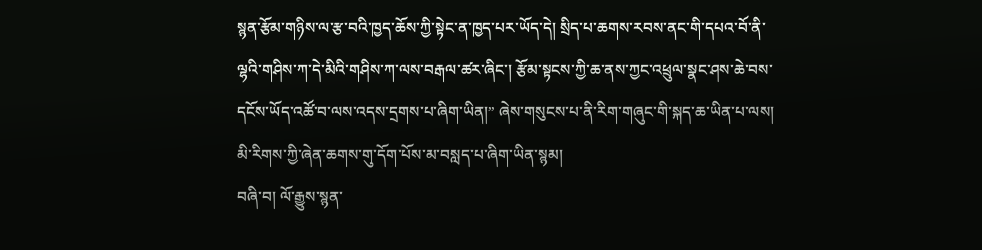སྙན་རྩོམ་གཉིས་ལ་རྩ་བའི་ཁྱད་ཆོས་ཀྱི་སྟེང་ན་ཁྱད་པར་ཡོད་དེ། སྲིད་པ་ཆགས་རབས་ནང་གི་དཔའ་བོ་ནི་ལྷའི་གཤིས་ཀ་དེ་མིའི་གཤིས་ཀ་ལས་བརྒལ་ཚར་ཞིང་། རྩོམ་སྟངས་ཀྱི་ཆ་ནས་ཀྱང་འཕྲུལ་སྣང་ཤས་ཆེ་བས་དངོས་ཡོད་འཚོ་བ་ལས་འདས་དྲགས་པ་ཞིག་ཡིན།” ཞེས་གསུངས་པ་ནི་རིག་གཞུང་གི་སྐད་ཆ་ཡིན་པ་ལས། མི་རིགས་ཀྱི་ཞེན་ཆགས་གུ་དོག་པོས་མ་བསླད་པ་ཞིག་ཡིན་སྙམ།
བཞི་བ། ལོ་རྒྱུས་སྙན་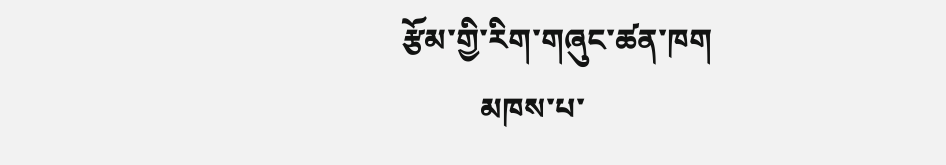རྩོམ་གྱི་རིག་གཞུང་ཚན་ཁག
          མཁས་པ་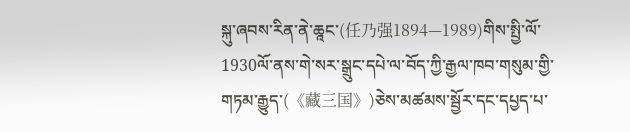སྐུ་ཞབས་རིན་ནེ་ཆཱང་(任乃强1894—1989)གིས་སྤྱི་ལོ་1930ལོ་ནས་གེ་སར་སྒྲུང་དཔེ་ལ་བོད་ཀྱི་རྒྱལ་ཁབ་གསུམ་གྱི་གཏམ་རྒྱུད་(《藏三国》)ཅེས་མཚམས་སྦྱོར་དང་དཔྱད་པ་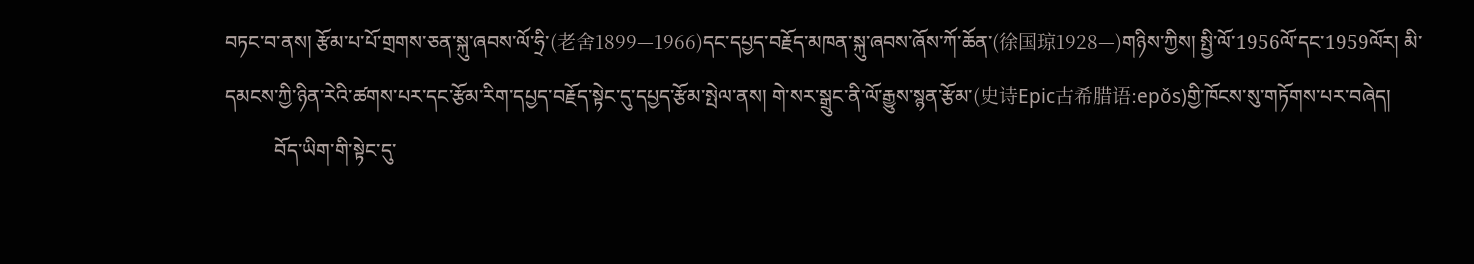བཏང་བ་ནས། རྩོམ་པ་པོ་གྲགས་ཅན་སྐུ་ཞབས་ལོ་ཧྲི་(老舍1899—1966)དང་དཔྱད་བརྗོད་མཁན་སྐུ་ཞབས་ཞོས་ཀོ་ཆོན་(徐国琼1928—)གཉིས་ཀྱིས། སྤྱི་ལོ་1956ལོ་དང་1959ལོར། མི་དམངས་ཀྱི་ཉིན་རེའི་ཚགས་པར་དང་རྩོམ་རིག་དཔྱད་བརྗོད་སྟེང་དུ་དཔྱད་རྩོམ་སྤེལ་ནས། གེ་སར་སྒྲུང་ནི་ལོ་རྒྱུས་སྙན་རྩོམ་(史诗Epic古希腊语:epǒs)གྱི་ཁོངས་སུ་གཏོགས་པར་བཞེད།
          བོད་ཡིག་གི་སྟེང་དུ་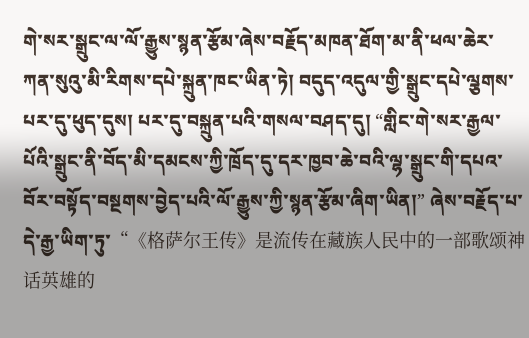གེ་སར་སྒྲུང་ལ་ལོ་རྒྱུས་སྙན་རྩོམ་ཞེས་བརྗོད་མཁན་ཐོག་མ་ནི་ཕལ་ཆེར་ཀན་སུའུ་མི་རིགས་དཔེ་སྐྲུན་ཁང་ཡིན་ཏེ། བདུད་འདུལ་གྱི་སྒྲུང་དཔེ་ལྕགས་པར་དུ་ཕུད་དུས། པར་དུ་བསྐྲུན་པའི་གསལ་བཤད་དུ། “གླིང་གེ་སར་རྒྱལ་པོའི་སྒྲུང་ནི་བོད་མི་དམངས་ཀྱི་ཁྲོད་དུ་དར་ཁྱབ་ཆེ་བའི་ལྷ་སྒྲུང་གི་དཔའ་བོར་བསྟོད་བསྔགས་བྱེད་པའི་ལོ་རྒྱུས་ཀྱི་སྙན་རྩོམ་ཞིག་ཡིན།” ཞེས་བརྗོད་པ་དེ་རྒྱ་ཡིག་ཏུ་“《格萨尔王传》是流传在藏族人民中的一部歌颂神话英雄的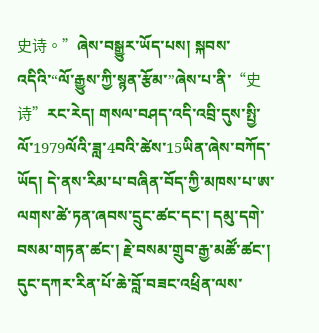史诗。”ཞེས་བསྒྱུར་ཡོད་པས། སྐབས་འདིའི་“ལོ་རྒྱུས་ཀྱི་སྙན་རྩོམ་”ཞེས་པ་ནི་“史诗”རང་རེད། གསལ་བཤད་འདི་འབྲི་དུས་སྤྱི་ལོ་1979ལོའི་ཟླ་4བའི་ཚེས་15ཡིན་ཞེས་བཀོད་ཡོད། དེ་ནས་རིམ་པ་བཞིན་བོད་ཀྱི་མཁས་པ་ཨ་ལགས་ཚེ་ཏན་ཞབས་དྲུང་ཚང་དང་། དམུ་དགེ་བསམ་གཏན་ཚང་། རྗེ་བསམ་གྲུབ་རྒྱ་མཚོ་ཚང་། དུང་དཀར་རིན་པོ་ཆེ་བློ་བཟང་འཕྲིན་ལས་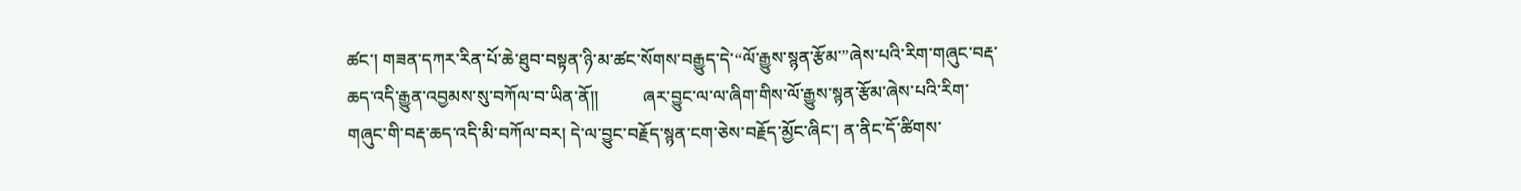ཚང་། གཟན་དཀར་རིན་པོ་ཆེ་ཐུབ་བསྟན་ཉི་མ་ཚང་སོགས་བརྒྱུད་དེ་“ལོ་རྒྱུས་སྙན་རྩོམ་”ཞེས་པའི་རིག་གཞུང་བརྡ་ཆད་འདི་རྒྱུན་འབྱམས་སུ་བཀོལ་བ་ཡིན་ནོ།།          ཞར་བྱུང་ལ་ལ་ཞིག་གིས་ལོ་རྒྱུས་སྙན་རྩོམ་ཞེས་པའི་རིག་གཞུང་གི་བརྡ་ཆད་འདི་མི་བཀོལ་བར། དེ་ལ་བྱུང་བརྗོད་སྙན་ངག་ཅེས་བརྗོད་མྱོང་ཞིང་། ན་ནིང་དོ་ཚིགས་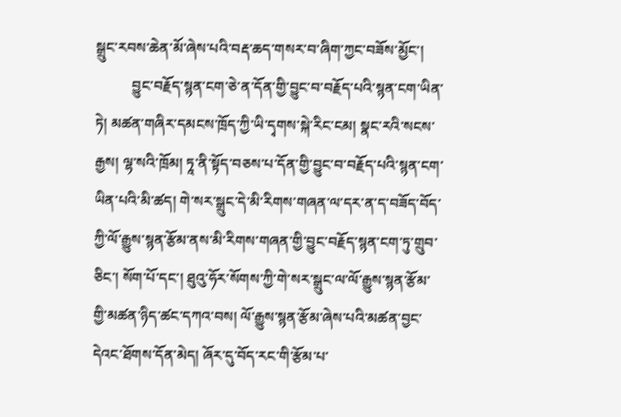སྒྲུང་རབས་ཆེན་མོ་ཞེས་པའི་བརྡ་ཆད་གསར་བ་ཞིག་ཀྱང་བཟོས་མྱོང་།
          བྱུང་བརྗོད་སྙན་ངག་ཅེ་ན་དོན་གྱི་བྱུང་བ་བརྗོད་པའི་སྙན་ངག་ཡིན་ཏེ། མཚན་གཞིར་དམངས་ཁྲོད་ཀྱི་ཡི་དྭགས་སྐེ་རིང་ངམ། སྣང་རའི་སངས་རྒྱས། ལྷ་སའི་ཁྲོམ། ཏཱ་ནི་སྟོད་བཅས་པ་དོན་གྱི་བྱུང་བ་བརྗོད་པའི་སྙན་ངག་ཡིན་པའི་མི་ཚད། གེ་སར་སྒྲུང་དེ་མི་རིགས་གཞན་ལ་དར་ན་ད་བཟོད་བོད་ཀྱི་ལོ་རྒྱུས་སྙན་རྩོམ་ནས་མི་རིགས་གཞན་གྱི་བྱུང་བརྗོད་སྙན་ངག་ཏུ་གྲུབ་ཅིང་། སོག་པོ་དང་། ཐུའུ་ཧོར་སོགས་ཀྱི་གེ་སར་སྒྲུང་ལ་ལོ་རྒྱུས་སྙན་རྩོམ་གྱི་མཚན་ཉིད་ཚང་དཀའ་བས། ལོ་རྒྱུས་སྙན་རྩོམ་ཞེས་པའི་མཚན་བྱང་དེའང་ཐོགས་དོན་མེད། ཞོར་དུ་བོད་རང་གི་རྩོམ་པ་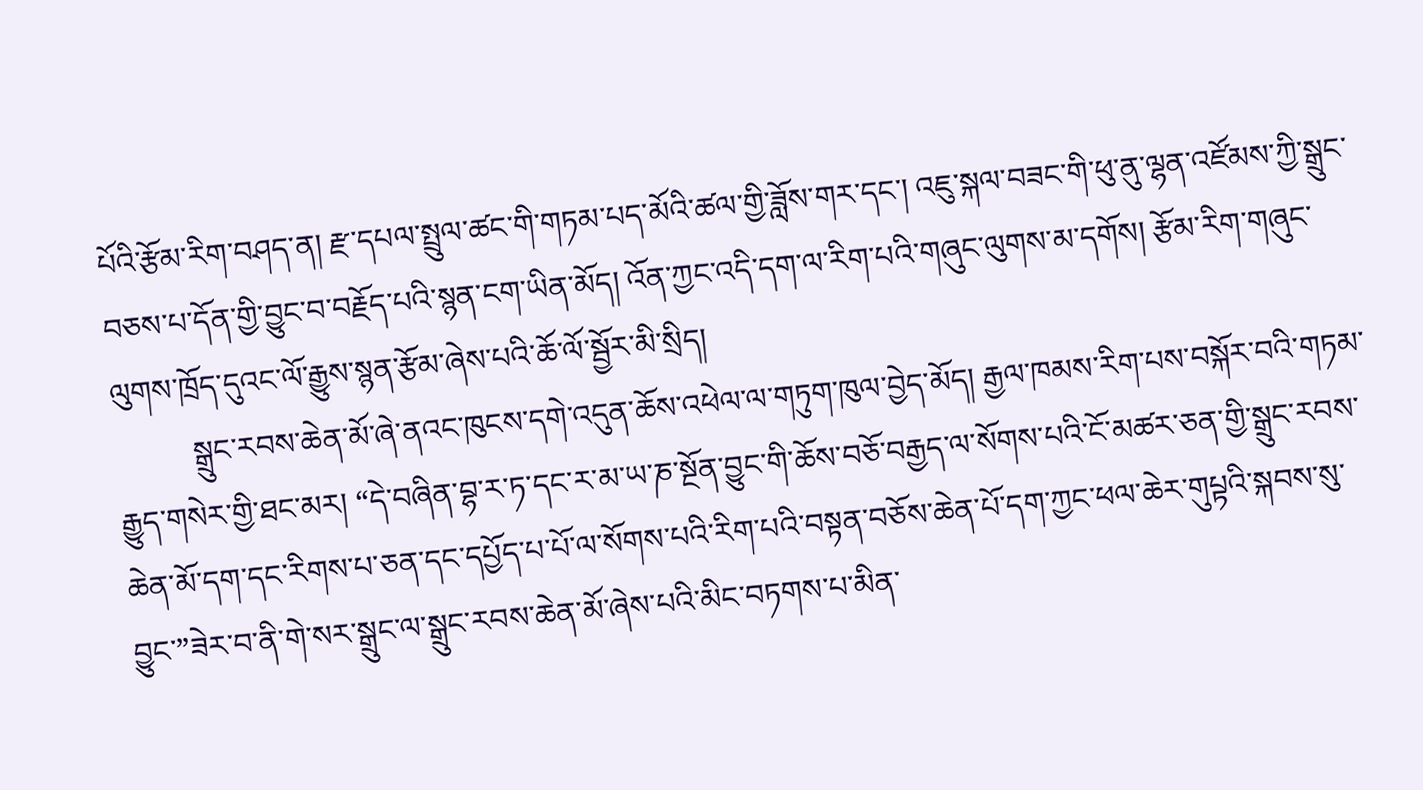པོའི་རྩོམ་རིག་བཤད་ན། རྫ་དཔལ་སྤྲུལ་ཚང་གི་གཏམ་པད་མོའི་ཚལ་གྱི་ཟློས་གར་དང་། འཇུ་སྐལ་བཟང་གི་ཕུ་ནུ་ལྷན་འཛོམས་ཀྱི་སྒྲུང་བཅས་པ་དོན་གྱི་བྱུང་བ་བརྗོད་པའི་སྙན་ངག་ཡིན་མོད། འོན་ཀྱང་འདི་དག་ལ་རིག་པའི་གཞུང་ལུགས་མ་དགོས། རྩོམ་རིག་གཞུང་ལུགས་ཁྲོད་དུའང་ལོ་རྒྱུས་སྙན་རྩོམ་ཞེས་པའི་ཆོ་ལོ་སྦྱོར་མི་སྲིད།
          སྒྲུང་རབས་ཆེན་མོ་ཞེ་ནའང་ཁུངས་དགེ་འདུན་ཆོས་འཕེལ་ལ་གཏུག་ཁུལ་བྱེད་མོད། རྒྱལ་ཁམས་རིག་པས་བསྐོར་བའི་གཏམ་རྒྱུད་གསེར་གྱི་ཐང་མར། “དེ་བཞིན་བྷ་ར་ཏ་དང་ར་མ་ཡ་ཎ་སྔོན་བྱུང་གི་ཆོས་བཅོ་བརྒྱད་ལ་སོགས་པའི་ངོ་མཚར་ཅན་གྱི་སྒྲུང་རབས་ཆེན་མོ་དག་དང་རིགས་པ་ཅན་དང་དཔྱོད་པ་པོ་ལ་སོགས་པའི་རིག་པའི་བསྟན་བཅོས་ཆེན་པོ་དག་ཀྱང་ཕལ་ཆེར་གུཔྟའི་སྐབས་སུ་བྱུང་”ཟེར་བ་ནི་གེ་སར་སྒྲུང་ལ་སྒྲུང་རབས་ཆེན་མོ་ཞེས་པའི་མིང་བཏགས་པ་མིན་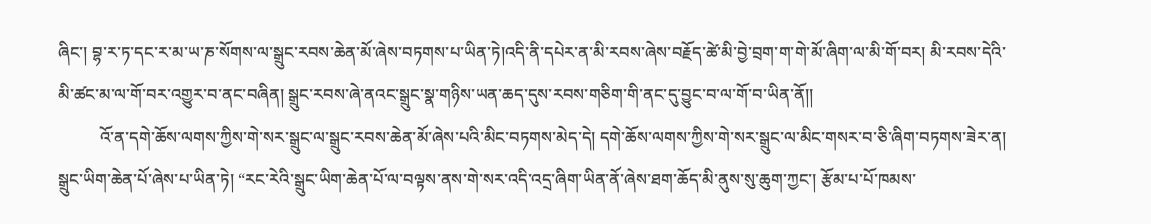ཞིང་། བྷ་ར་ཏ་དང་ར་མ་ཡ་ཎ་སོགས་ལ་སྒྲུང་རབས་ཆེན་མོ་ཞེས་བཏགས་པ་ཡིན་ཏེ།འདི་ནི་དཔེར་ན་མི་རབས་ཞེས་བརྗོད་ཚེ་མི་བྱེ་བྲག་ག་གེ་མོ་ཞིག་ལ་མི་གོ་བར། མི་རབས་དེའི་མི་ཚང་མ་ལ་གོ་བར་འགྱུར་བ་ནང་བཞིན། སྒྲུང་རབས་ཞེ་ནའང་སྒྲུང་སྣ་གཉིས་ཡན་ཆད་དུས་རབས་གཅིག་གི་ནང་དུ་བྱུང་བ་ལ་གོ་བ་ཡིན་ནོ།།
          འོ་ན་དགེ་ཆོས་ལགས་ཀྱིས་གེ་སར་སྒྲུང་ལ་སྒྲུང་རབས་ཆེན་མོ་ཞེས་པའི་མིང་བཏགས་མེད་དེ། དགེ་ཆོས་ལགས་ཀྱིས་གེ་སར་སྒྲུང་ལ་མིང་གསར་བ་ཅི་ཞིག་བཏགས་ཟེར་ན། སྒྲུང་ཡིག་ཆེན་པོ་ཞེས་པ་ཡིན་ཏེ། “རང་རེའི་སྒྲུང་ཡིག་ཆེན་པོ་ལ་བལྟས་ནས་གེ་སར་འདི་འདྲ་ཞིག་ཡིན་ནོ་ཞེས་ཐག་ཆོད་མི་ནུས་སུ་ཆུག་ཀྱང་། རྩོམ་པ་པོ་ཁམས་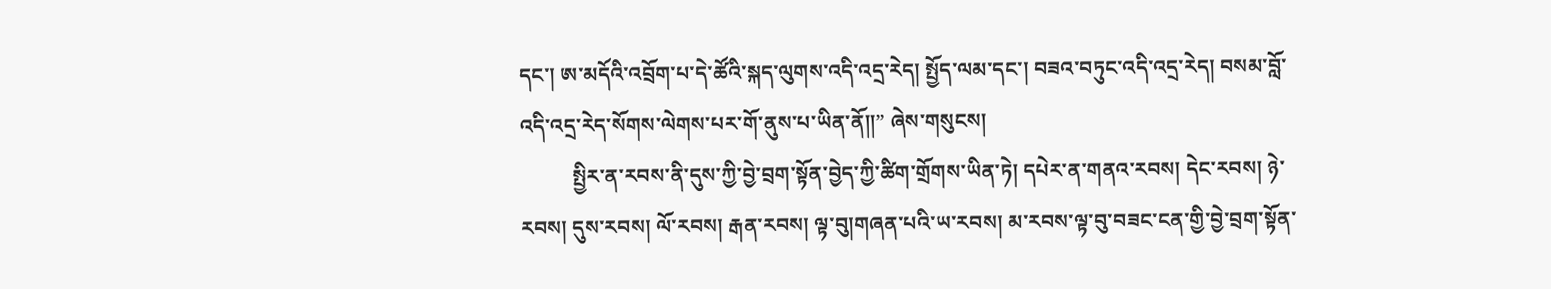དང་། ཨ་མདོའི་འབྲོག་པ་དེ་ཚོའི་སྐད་ལུགས་འདི་འདྲ་རེད། སྤྱོད་ལམ་དང་། བཟའ་བཏུང་འདི་འདྲ་རེད། བསམ་བློ་འདི་འདྲ་རེད་སོགས་ལེགས་པར་གོ་ནུས་པ་ཡིན་ནོ།།” ཞེས་གསུངས།
          སྤྱིར་ན་རབས་ནི་དུས་ཀྱི་བྱེ་བྲག་སྟོན་བྱེད་ཀྱི་ཚིག་གྲོགས་ཡིན་ཏེ། དཔེར་ན་གནའ་རབས། དེང་རབས། ཉེ་རབས། དུས་རབས། ལོ་རབས། རྒན་རབས། ལྟ་བུ།གཞན་པའི་ཡ་རབས། མ་རབས་ལྟ་བུ་བཟང་ངན་གྱི་བྱེ་བྲག་སྟོན་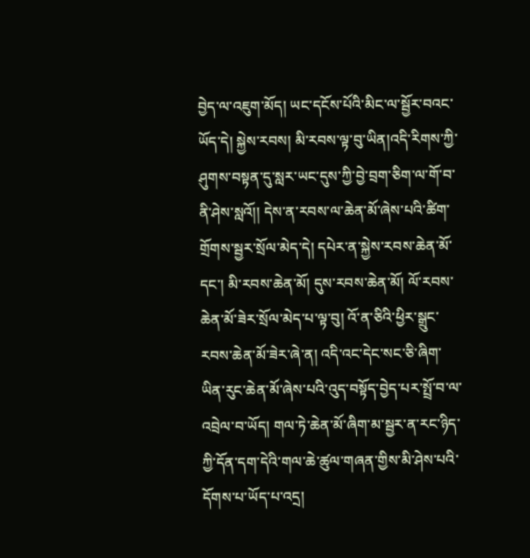བྱེད་ལ་འཇུག་མོད། ཡང་དངོས་པོའི་མིང་ལ་སྦྱོར་བའང་ཡོད་དེ། སྐྱེས་རབས། མི་རབས་ལྟ་བུ་ཡིན།འདི་རིགས་ཀྱི་ཤུགས་བསྟན་དུ་སླར་ཡང་དུས་ཀྱི་བྱེ་བྲག་ཅིག་ལ་གོ་བ་ནི་ཤེས་སླའོ།། དེས་ན་རབས་ལ་ཆེན་མོ་ཞེས་པའི་ཚིག་གྲོགས་སྦྱར་སྲོལ་མེད་དེ། དཔེར་ན་སྐྱེས་རབས་ཆེན་མོ་དང་། མི་རབས་ཆེན་མོ། དུས་རབས་ཆེན་མོ། ལོ་རབས་ཆེན་མོ་ཟེར་སྲོལ་མེད་པ་ལྟ་བུ། འོ་ན་ཅིའི་ཕྱིར་སྒྲུང་རབས་ཆེན་མོ་ཟེར་ཞེ་ན། འདི་འང་དེང་སང་ཅི་ཞིག་ཡིན་རུང་ཆེན་མོ་ཞེས་པའི་འུད་བསྟོད་བྱེད་པར་སྤྲོ་བ་ལ་འབྲེལ་བ་ཡོད། གལ་ཏེ་ཆེན་མོ་ཞིག་མ་སྦྱར་ན་རང་ཉིད་ཀྱི་དོན་དག་དེའི་གལ་ཆེ་ཚུལ་གཞན་གྱིས་མི་ཤེས་པའི་དོགས་པ་ཡོད་པ་འདྲ།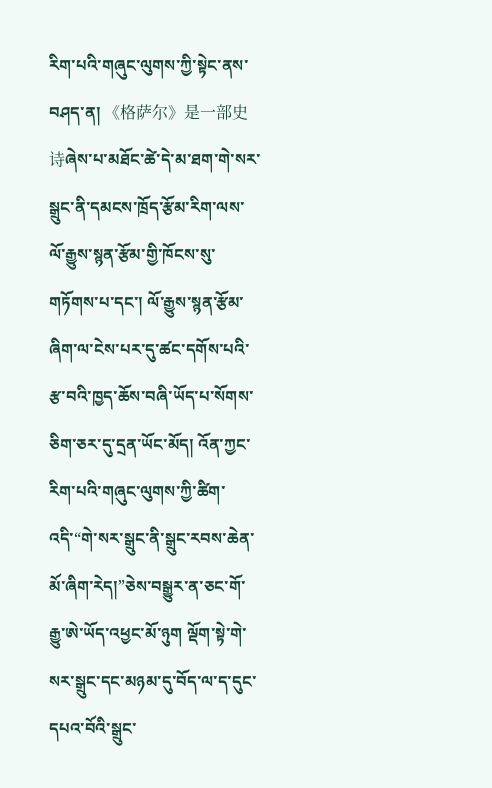རིག་པའི་གཞུང་ལུགས་ཀྱི་སྟེང་ནས་བཤད་ན། 《格萨尔》是一部史诗ཞེས་པ་མཐོང་ཚེ་དེ་མ་ཐག་གེ་སར་སྒྲུང་ནི་དམངས་ཁྲོད་རྩོམ་རིག་ལས་ལོ་རྒྱུས་སྙན་རྩོམ་གྱི་ཁོངས་སུ་གཏོགས་པ་དང་། ལོ་རྒྱུས་སྙན་རྩོམ་ཞིག་ལ་ངེས་པར་དུ་ཚང་དགོས་པའི་རྩ་བའི་ཁྱད་ཆོས་བཞི་ཡོད་པ་སོགས་ཅིག་ཅར་དུ་དྲན་ཡོང་མོད། འོན་ཀྱང་རིག་པའི་གཞུང་ལུགས་ཀྱི་ཚིག་འདི་“གེ་སར་སྒྲུང་ནི་སྒྲུང་རབས་ཆེན་མོ་ཞིག་རེད།”ཅེས་བསྒྱུར་ན་ཅང་གོ་རྒྱུ་ཨེ་ཡོད་འཕྱང་མོ་ཉུག ལྡོག་སྟེ་གེ་སར་སྒྲུང་དང་མཉམ་དུ་བོད་ལ་ད་དུང་དཔའ་བོའི་སྒྲུང་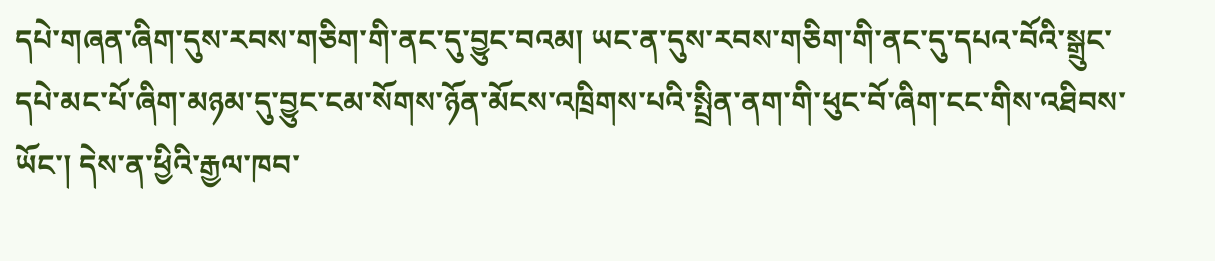དཔེ་གཞན་ཞིག་དུས་རབས་གཅིག་གི་ནང་དུ་བྱུང་བའམ། ཡང་ན་དུས་རབས་གཅིག་གི་ནང་དུ་དཔའ་བོའི་སྒྲུང་དཔེ་མང་པོ་ཞིག་མཉམ་དུ་བྱུང་ངམ་སོགས་ཉོན་མོངས་འཁྲིགས་པའི་སྤྲིན་ནག་གི་ཕུང་བོ་ཞིག་ངང་གིས་འཐིབས་ཡོང་། དེས་ན་ཕྱིའི་རྒྱལ་ཁབ་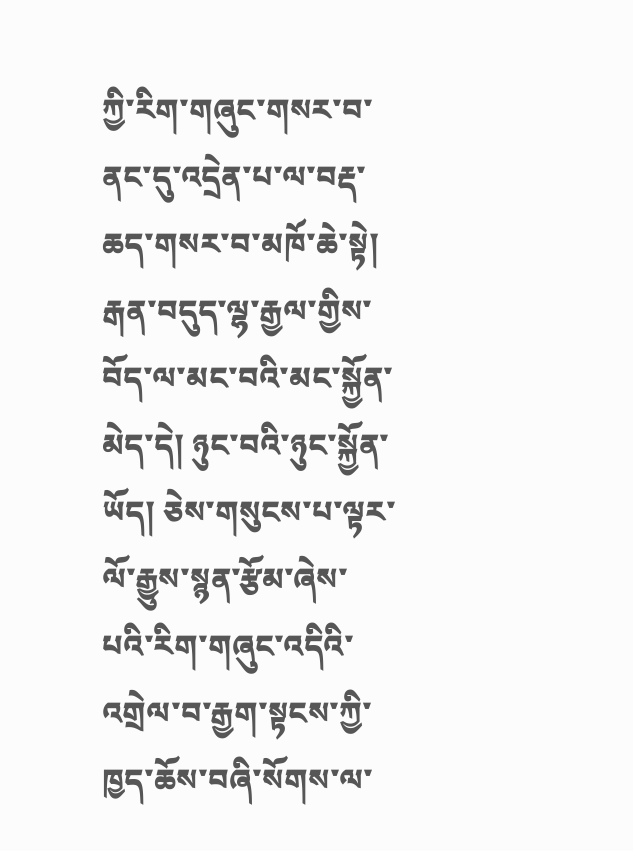ཀྱི་རིག་གཞུང་གསར་བ་ནང་དུ་འདྲེན་པ་ལ་བརྡ་ཆད་གསར་བ་མཁོ་ཆེ་སྟེ། རྒན་བདུད་ལྷ་རྒྱལ་གྱིས་བོད་ལ་མང་བའི་མང་སྐྱོན་མེད་དེ། ཉུང་བའི་ཉུང་སྐྱོན་ཡོད། ཅེས་གསུངས་པ་ལྟར་ལོ་རྒྱུས་སྙན་རྩོམ་ཞེས་པའི་རིག་གཞུང་འདིའི་འགྲེལ་བ་རྒྱག་སྟངས་ཀྱི་ཁྱད་ཆོས་བཞི་སོགས་ལ་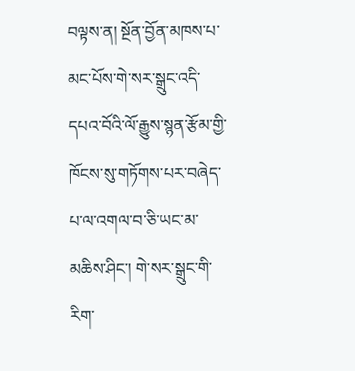བལྟས་ན། སྔོན་བྱོན་མཁས་པ་མང་པོས་གེ་སར་སྒྲུང་འདི་དཔའ་བོའི་ལོ་རྒྱུས་སྙན་རྩོམ་གྱི་ཁོངས་སུ་གཏོགས་པར་བཞེད་པ་ལ་འགལ་བ་ཅི་ཡང་མ་མཆིས་ཤིང་། གེ་སར་སྒྲུང་གི་རིག་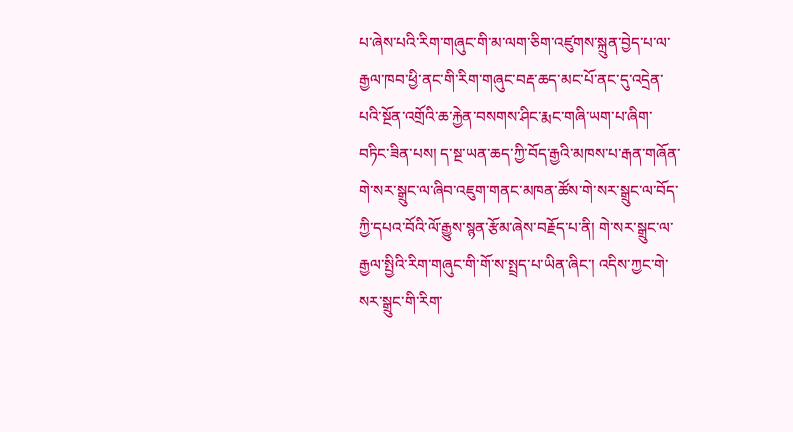པ་ཞེས་པའི་རིག་གཞུང་གི་མ་ལག་ཅིག་འཛུགས་སྐྲུན་བྱེད་པ་ལ་རྒྱལ་ཁབ་ཕྱི་ནང་གི་རིག་གཞུང་བརྡ་ཆད་མང་པོ་ནང་དུ་འདྲེན་པའི་སྔོན་འགྲོའི་ཆ་རྐྱེན་བསགས་ཤིང་རྨང་གཞི་ཡག་པ་ཞིག་བཏིང་ཟིན་པས། ད་སྔ་ཡན་ཆད་ཀྱི་བོད་རྒྱའི་མཁས་པ་རྒན་གཞོན་གེ་སར་སྒྲུང་ལ་ཞིབ་འཇུག་གནང་མཁན་ཚོས་གེ་སར་སྒྲུང་ལ་བོད་ཀྱི་དཔའ་བོའི་ལོ་རྒྱུས་སྙན་རྩོམ་ཞེས་བརྗོད་པ་ནི། གེ་སར་སྒྲུང་ལ་རྒྱལ་སྤྱིའི་རིག་གཞུང་གི་གོ་ས་སྤྲད་པ་ཡིན་ཞིང་། འདིས་ཀྱང་གེ་སར་སྒྲུང་གི་རིག་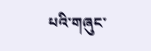པའི་གཞུང་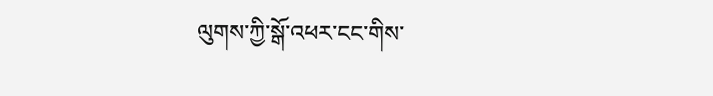ལུགས་ཀྱི་སྒོ་འཕར་ངང་གིས་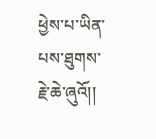ཕྱེས་པ་ཡིན་པས་ཐུགས་རྗེ་ཆེ་ཞུའོ།།